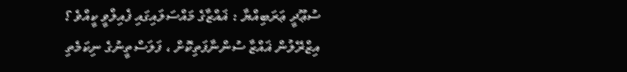ސުޢޫދީ ޢަރަބިއްޔާ : ޣައްޒާގެ މައްސަލައިގައި ފެއިލްވީ ކީއްވެ ؟
އިޒްރޭލުން ޣައްޒާ ސުންނާފަތިކޮށް ، ފަލަސްތީނުގެ ނިކަމެތި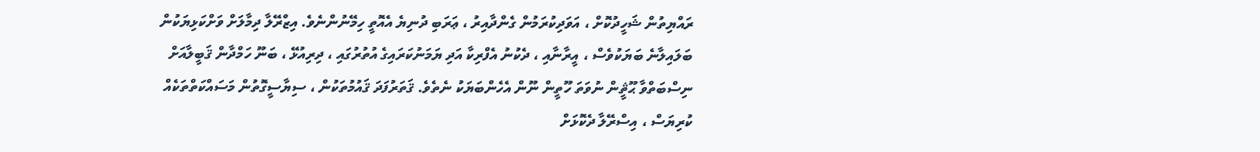ރައްޔިތުން ޝަހީދުކޮށް ، އަވަދިކުރަމުން ގެންދާއިރު ، ޢަރަބި ދުނިޔެ އެއޮތީ ހިމޭނުންނެވެ. އިޒްރޭލާ ދިމާލަށް ވަށްކަޅިޔަކުން ބަލައިލާނެ ބަޔަކުވެސް ، އީރާނާއި ، ދެކުނު އެފްރިކާ އަދި ޔަމަނުކަރައިގެ އުތުރުގައި ، ދިރިއުޅޭ ، ބަނޫ ހަމްދާން ޤަބީލާއަށް ނިސްބަތްވާ ޙޫޘީން ނުވަތަ ހޫތީން ނޫން އެހެންބަޔަކު ނެތެވެ. ޤަތަރުފަދަ ޤައުމުތަކުން ، ސިޔާސީގޮތުން މަސައްކަތްތަކެއް ކުރިޔަސް ، އިސްރޭލާ ދެކޮޅަށް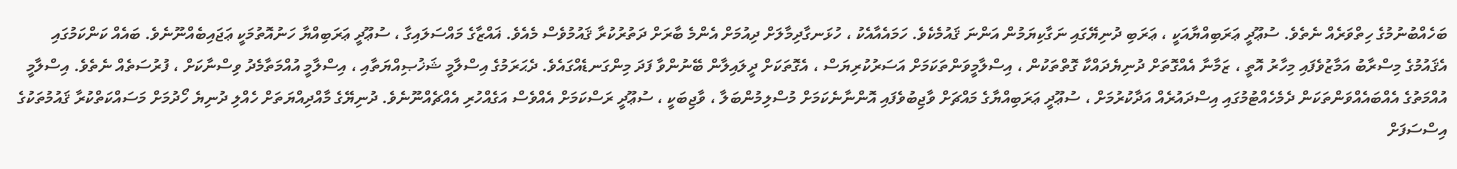ބަހެއްބުނުމުގެ ހިތްވަރެއް ނެތެވެ. ސުޢޫދީ ޢަރަބިއްޔާއަކީ ، ޢަރަބި ދުނިޔޭގައި ނަގާކިޔަމުން އަންނަ ޤައުމެކެވެ. ހަމައެއާއެކު ، ހުޅަނގާދިމާލަށް ދިއުމަށް އެންމެ ބާރަށް ދަތުރުކުރާ ޤައުމުވެސް މެއެވެ. ޣައްޒާގެ މައްސަލައިގާ ، ސުޢޫދީ ޢަރަބިއްޔާ ހަނުއޮތުމަކީ ޢަޖައިބެއްނޫނެވެ. ބައެއް ކަންކަމުގައި އެޤައުމުގެ މިސްރާބު އަމާޒުވެފައި މިހާރު އޮތީ ، ޒަމާނާ އެއްގޮތަށް ދުނިޔެދައްކާ ގޮތްތަކުން ، އިސްލާމީވަންތަކަމަށް އަސަރުކުރިޔަސް ، އެގޮތަކަށް ދީލައިލާން ބޭނުންވާ ފަދަ މިންގަނޑެއްގައެވެ. ދެޙަރަމުގެ އިސްލާމީ ޝަޚުޞިއްޔަތާއި ، އިސްލާމީ އުއްމަތާމެދު ވިސްނާކަށް ، ފުރުސަތެއް ނެތެވެ. އިސްލާމީ އުއްމަތުގެ އެއްބައެއްވަންތަކަން ދެމެހެއްޓުމުގައި އިސްދައުރެއް އަދާކުރުމަށް ، ސުޢޫދީ ޢަރަބިއްޔާގެ މައްޗަށް ވާޖިބުވެފައި އޮންނާނެކަމަށް މުސްލިމުންބަލާ ، ވާޖިބަކީ ، ސުޢޫދީ ރަސްކަމަށް އެއްވެސް އަގެއްހުރި އެއްޗެއްނޫނެވެ. ދުނިޔޭގެ މާއްދިއްޔަތަށް ހެއްލި ދުނިޔެ ހޯދުމަށް މަސައްކަތްކުރާ ޤައުމުތަކުގެ އިސްސަފަށް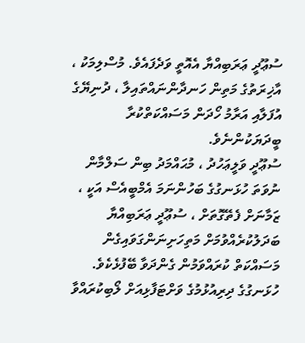ސުޢޫދީ ޢަރަބިއްޔާ އެއޮތީ ވަދެފައެވެ. މުސްލިމަކު ، އާޚިރަތުގެ މަތިން ހަނދާންނައްތައިލާ ، ދުނިޔޭގެ އުފަލާއި އަރާމު ހޯދަން މަސައްކަތްކުރާ ބީދަޔަކުންނެވެ.
ސުޢޫދީ ވަލީޢަހުދު ، މުޙައްމަދު ބިން ސަލްމާން ނުވަތަ ހުޅަނގުގެ ބަހުންނަމަ އެމްބީއެސް އަކީ ، ޒަމާނަށް ފެތޭގޮތަށް ، ސުޢޫދީ ޢަރަބިއްޔާ ބަދަލުކުރެއްވުމަށް މަތިހަށިނަންގަވައިގެން މަސައްކަތް ކުރައްވަމުން ގެންދަވާ ބޭފުޅެކެވެ. ހުޅަނގުގެ ދިރިއުޅުމުގެ ވަށްޓަފާޅިއަށް ލޯބިކުރައްވާ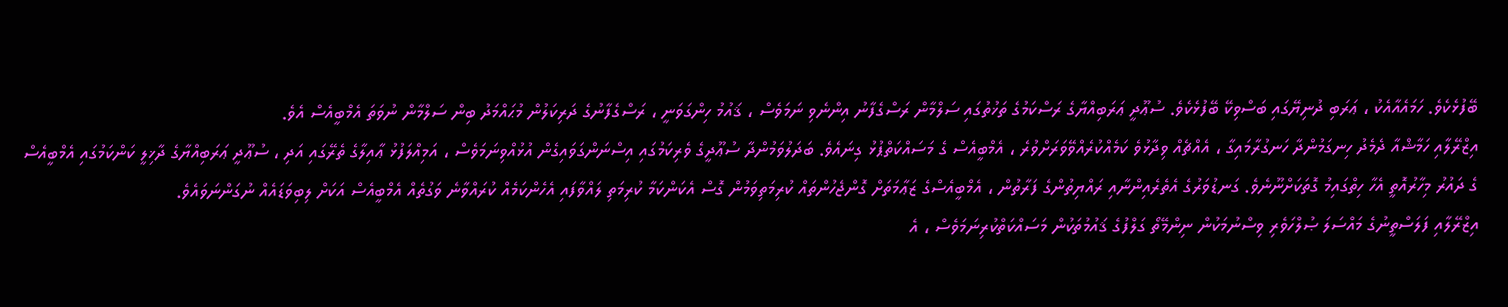ބޭފުޅެކެވެ. ހަމައެއާއެކު ، ޢަރަބި ދުނިޔޭގައި ބަސްވިކޭ ބޭފުޅެކެވެ. ސުޢޫދީ ޢަރަބިއްޔާގެ ރަސްކަމުގެ ތަޚުތުގައި ސަލްމާން ރަސްގެފާނު އިންނެވި ނަމަވެސް ، ޤައުމު ހިންގަވަނީ ، ރަސްގެފާނުގެ ދަރިކަލުން މުޙައްމަދު ބިން ސަލްމާން ނުވަތަ އެމްބީއެސް އެވެ.
އިޒްރޭލާއި ހަމާޝްއާ ދެމެދު ހިނގަމުންދާ ހަނގުރާމައިގާ ، އެއްޗެއް ވިދާޅުވެ ކަމެއްކުރެއްވޭވަރަށްވުރެ ، އެމްބީއެސް ގެ މަސައްކަތްޕުޅު ގިނައެވެ. ބަދަލުވަމުންދާ ސުޢޫދީގެ ވެރިކަމުގައި އިސްނަންގަވައިގެން އުޅުއްވިނަމަވެސް ، އަމިއްލަފުޅު ޢާއިލާގެ ތެރޭގައި އަދި ، ސުޢޫދީ ޢަރަބިއްޔާގެ ދާޚިލީ ކަންކަމުގައި އެމްބީއެސް ގެ ދައުރު މިހާރުއޮތީ އެހާ ހިތްގައިމު ގޮތަކަށްނޫނެވެ. ގަނޑުވަރުގެ އެތެރެއިންނާއި ރައްޔިތުންގެ ފަރާތުން ، އެމްބީއެސްގެ ޒަޢާމަތަށް ގޮންޖެހުންތައް ކުރިމަތިވަމުން ގޮސް އެކަންކަމާ ކުރިމަތި ލައްވާފައި އެހެންކަމެއް ކުރައްވާނެ ވަގުތެއް އެމްބީއެސް އަކަށް ލިބިވަޑައެއް ނުގަންނަވައެވެ.
އިޒްރޭލާއި ފަލަސްތީނުގެ މައްސަލަ ޞުލްހަވެރި ވިސްނުމަކުން ނިންމޭތޯ ގަލްފުގެ ޤައުމުތަކުން މަސައްކަތްކުރިނަމަވެސް ، އެ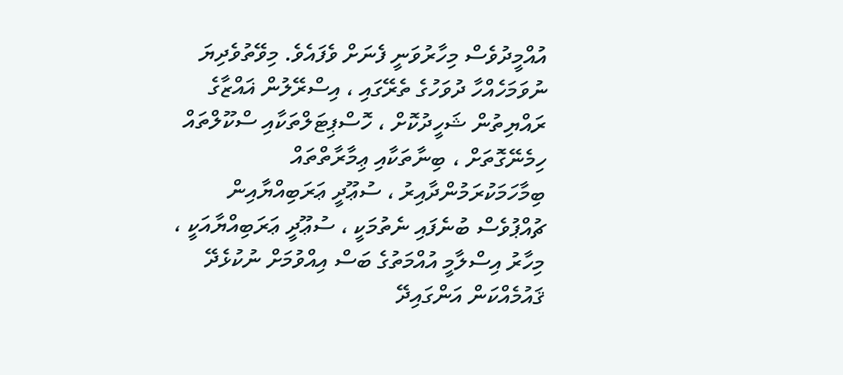އުއްމީދުވެސް މިހާރުވަނީ ފެނަށް ވެފައެވެ. މިވޭތުވެދިޔަ ނުވަމަހެއްހާ ދުވަހުގެ ތެރޭގައި ، އިސްރޭލުން ޣައްޒާގެ ރައްޔިތުން ޝަހީދުކޮށް ، ހޮސްޕިޓަލްތަކާއި ސްކޫލްތައް ހިމެނޭގޮތަށް ، ބިނާތަކާއި ޢިމާރާތްތައް ބިމާހަމަކުރަމުންދާއިރު ، ސުޢޫދީ ޢަރަބިއްޔާއިން ޗުއްޕުވެސް ބުނެފައި ނެތުމަކީ ، ސުޢޫދީ ޢަރަބިއްޔާއަކީ ، މިހާރު އިސްލާމީ އުއްމަތުގެ ބަސް އިއްވުމަށް ނުކުޅެދޭ ޤައުމެއްކަން އަންގައިދޭ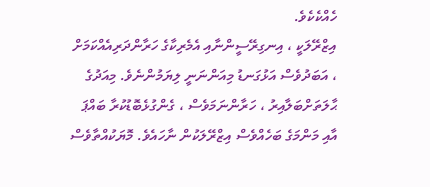ހެއްކެކެވެ.
އިޒްރޭލަކީ ، އިނގިރޭސީންނާއި އެމެރިކާގެ ހަރާންދަރިއެއްކަމަށް ، އަބަދުވެސް އަޅުގަނޑު މިއަންނަނީ ލިޔަމުންނެވެ. މިއަދުގެ ޙާލަތަށްބަލާއިރު ، ހަރާންނަމަވެސް ، ގެންގުޅެބޮޑުކުރާ ބައްޕަ އާއި މަންމަގެ ބަހެއްވެސް އިޒްރޭލަކުން ނާހައެވެ. މޮޔަކުއްތާވެސް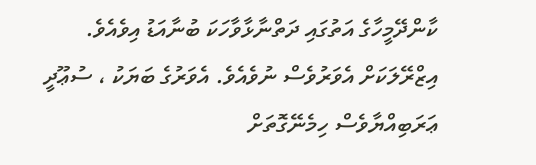ކާންދޭމީހާގެ އަތުގައި ދަތްނާޅާވާހަކަ ބުނާއަޑު އިވެއެވެ. އިޒްރޭލަކަށް އެވަރުވެސް ނުވެއެވެ. އެވަރުގެ ބަޔަކު ، ސުޢޫދީ ޢަރަބިއްޔާވެސް ހިމެނޭގޮތަށް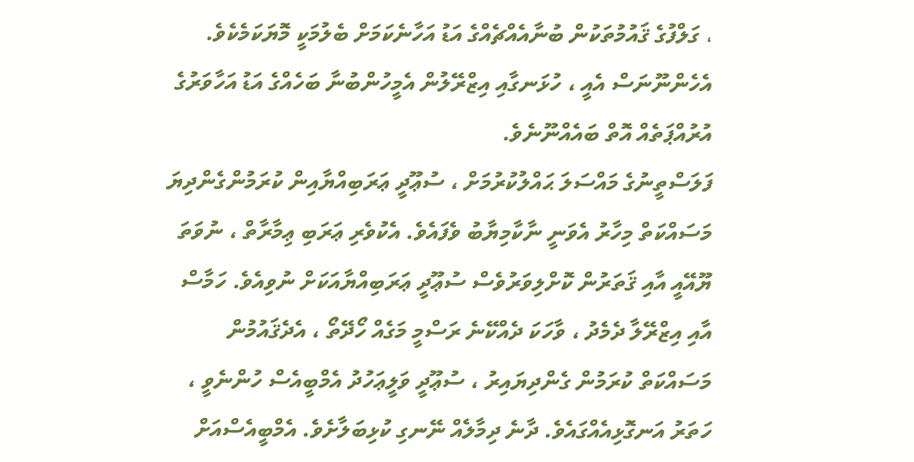، ގަލްފުގެ ޤައުމުތަކުން ބުނާއެއްޗެއްގެ އަޑު އަހާނެކަމަށް ބެލުމަކީ މޮޔަކަމެކެވެ. އެހެންނޫނަސް އެއީ ، ހުޅަނގާއި އިޒްރޭލުން އެމީހުންބުނާ ބަހެއްގެ އަޑު އަހާވަރުގެ އުރުއްޕަތެއް އޮތް ބައެއްނޫނެވެ.
ފަލަސްތީނުގެ މައްސަލަ ޙައްލުކުރުމަށް ، ސުޢޫދީ ޢަރަބިއްޔާއިން ކުރަމުންގެންދިޔަ މަސައްކަތް މިހާރު އެވަނީ ނާކާމިޔާބު ވެފައެވެ. އެކުވެރި ޢަރަބި ޢިމާރާތް ، ނުވަތަ ޔޫއޭއީ އާއި ޤަތަރުން ކޮށްލިވަރުވެސް ސުޢޫދީ ޢަރަބިއްޔާއަކަށް ނުވިއެވެ. ހަމާސް އާއި އިޒްރޭލާ ދެމެދު ، ވާހަކަ ދެއްކޭނެ ރަސްމީ މަގެއް ހޯދޭތޯ ، އެދެޤައުމުން މަސައްކަތް ކުރަމުން ގެންދިޔައިރު ، ސުޢޫދީ ވަލީޢަހުދު އެމްބީއެސް ހުންނެވީ ، ހަތަރު އަނގޮޅިއެއްގައެވެ. ދާނެ ދިމާލެއް ނޭނގި ކުޅިބަލާށެވެ. އެމްބީއެސްއަށް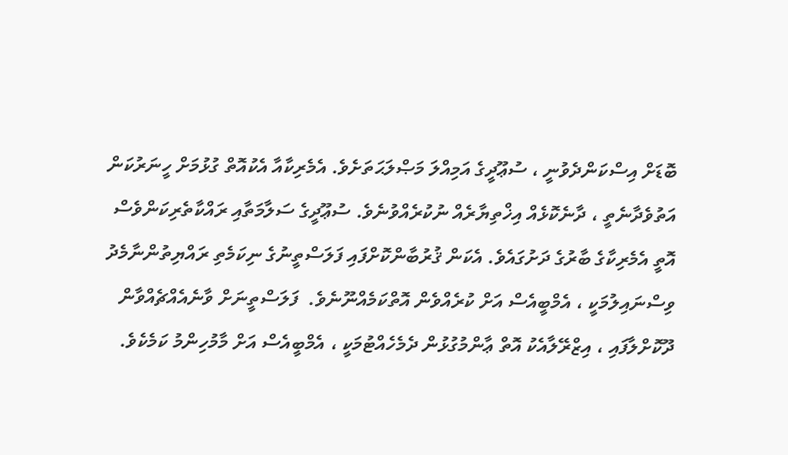ބޮޑަށް އިސްކަންދެވުނީ ، ސުޢޫދީގެ އަމިއްލަ މަޞްލަޙަތަށެވެ. އެމެރިކާއާ އެކުއޮތް ގުޅުމަށް ހީނަރުކަން އަތުވެދާނެތީ ، ދާނެކޮޅެއް އިޚްތިޔާރެއް ނުކުރެއްވުނެވެ. ސުޢޫދީގެ ސަލާމަތާއި ރައްކާތެރިކަންވެސް އޮތީ އެމެރިކާގެ ބާރުގެ ދަށުގައެވެ. އެކަން ޤުރުބާންކޮށްފައި ފަލަސްތީނުގެ ނިކަމެތި ރައްޔިތުންނާމެދު ވިސްނައިލުމަކީ ، އެމްބީއެސް އަށް ކުރެއްވެން އޮތްކަމެއްނޫނެވެ.  ފަލަސްތީނަށް ވާނެއެއްޗެއްވާން ދޫކޮށްލާފައި ، އިޒްރޭލާއެކު އޮތް ޢާންމުގުޅުން ދެމެހެއްޓުމަކީ ، އެމްބީއެސް އަށް މާމުހިންމު ކަމެކެވެ.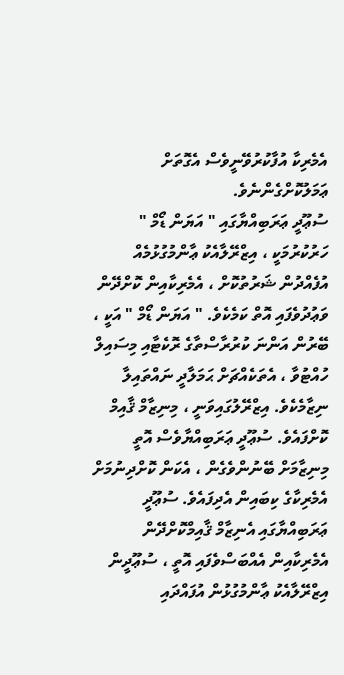އެމެރިކާ އުފާކުރުވޭނީވެސް އެގޮތަށް ޢަމަލުކޮށްގެންނެވެ.
ސުޢޫދީ ޢަރަބިއްޔާގައި " އަޔަން ޑޯމް " ހަރުކުރުމަކީ ، އިޒްރޭލާއެކު ޢާންމުގުޅުމެއް އުފެއްދުން ޝަރުތުކޮށް ، އެމެރިކާއިން ކޮށްދޭން ވަޢުދުވެފައި އޮތް ކަމެކެވެ. " އަޔަން ޑޯމް " އަކީ ، ބޭރުން އަންނަ ކުރުރާސްތާގެ ރޮކެޓާއި މިސައިލް ހުއްޓުވާ ، އެތަކެއްޗަށް ޙަމަލާދީ ނައްތައިލާ ނިޒާމެކެވެ. އިޒްރޭލުގައިވަނީ ، މިނިޒާމް ޤާއިމް ކޮށްފައެވެ. ސުޢޫދީ ޢަރަބިއްޔާވެސް އޮތީ މިނިޒާމަށް ބޭނުންވެގެން ، އެކަން ކޮށްދިނުމަށް އެމެރިކާގެ ކިބައިން އެދިފައެވެ. ސުޢޫދީ ޢަރަބިއްޔާގައި އެނިޒާމް ޤާއިމްކޮށްދޭން އެމެރިކާއިން އެއްބަސްވެފައި އޮތީ ، ސުޢޫދީން އިޒްރޭލާއެކު ޢާންމުގުޅުން އުފައްދައި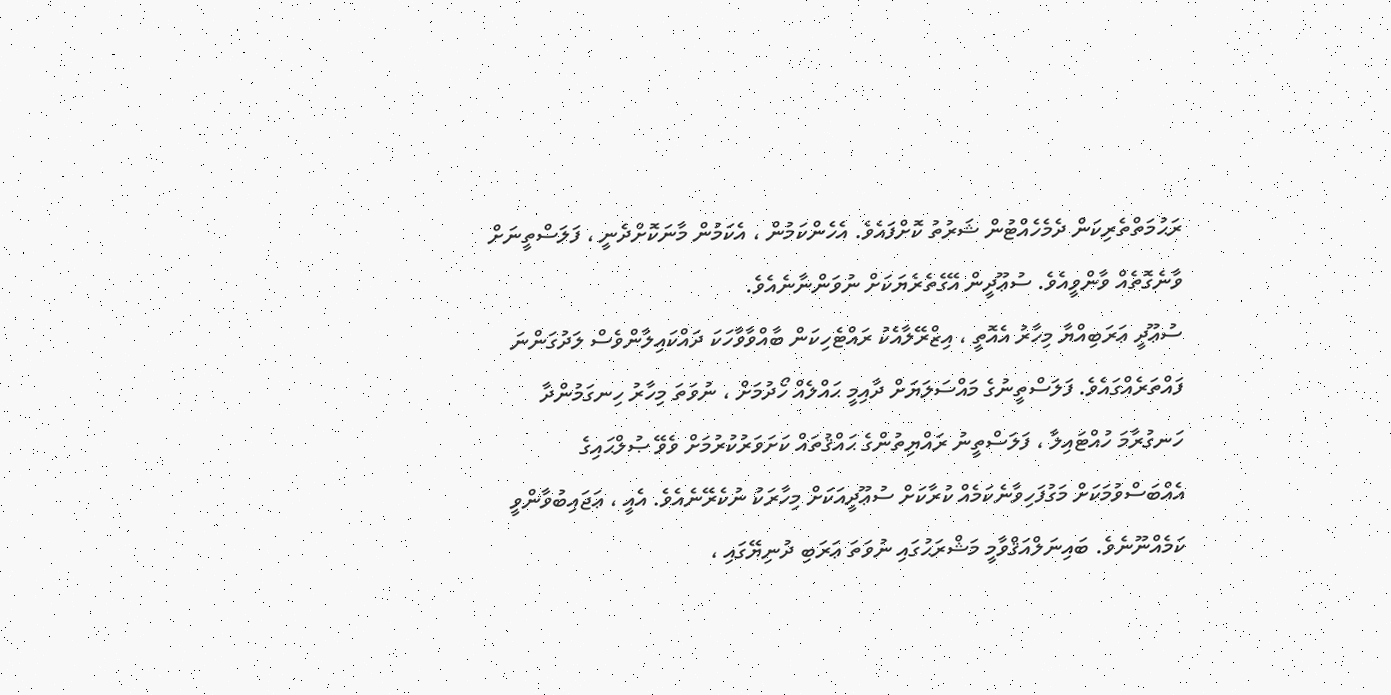ރަޙުމަތްތެރިކަން ދެމެހެއްޓުން ޝަރުތު ކޮށްފައެވެ. އެހެންކަމުން ، އެކަމުން މާނަކޮށްދެނީ ، ފަލަސްތީނަށް ވާނެގޮތެއް ވާންވީއެވެ. ސުޢޫދީން އޭގެތެރެޔަކަށް ނުވަންނާނެއެވެ.
ސުޢޫދީ ޢަރަބިއްޔާ މިހާރު އެއޮތީ ، އިޒްރޭލާއެކު ރައްޓެހިކަން ބާއްވާވާހަކަ ދައްކައިލާންވެސް ލަދުގަންނަ ފައްތަރެއްގައެވެ. ފަލަސްތީނުގެ މައްސަލަޔަށް ދާއިމީ ޙައްލެއް ހޯދުމަށް ، ނުވަތަ މިހާރު ހިނގަމުންދާ ހަނގުރާމަ ހުއްޓައިލާ ، ފަލަސްތީނު ރައްޔިތުންގެ ޙައްޤުތައް ކަށަވަރުކުރުމަށް ވެވޭ ޞުލްޙައިގެ އެއްބަސްވުމަކަށް މަގުފަހިވާނެކަމެއް ކުރާކަށް ސުޢޫދީއަކަށް މިހާރަކު ނުކެރޭނެއެވެ. އެއީ ، ޢަޖައިބުވާންވީ ކަމެއްނޫނެވެ. ބައިނަލްއަޤްވާމީ މަޝްރަޙުގައި ނުވަތަ ޢަރަބި ދުނިޔޭގައި ،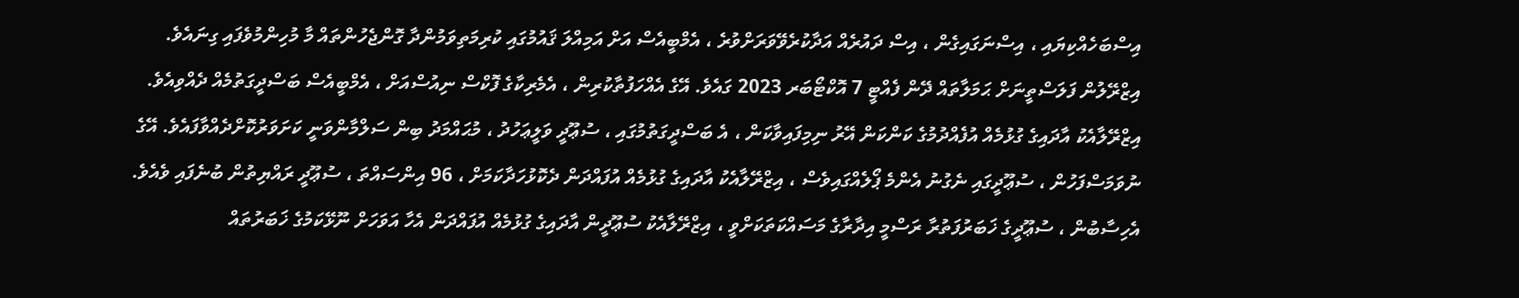އިސްބަހެއްކިޔައި ، އިސްނަގައިގެން ، އިސް ދައުރެއް އަދާކުރެވޭވަރަށްވުރެ ، އެމްބީއެސް އަށް އަމިއްލަ ޤައުމުގައި ކުރިމަތިވަމުންދާ ގޮންޖެހުންތައް މާ މުހިންމުވެފައި ގިނައެވެ.
އިޒްރޭލުން ފަލަސްތީނަށް ޙަމަލާތައް ދޭން ފެއްޓީ 7 އޮކްޓޯބަރ 2023 ގައެވެ. އޭގެ އެއްހަފުތާކުރިން ، އެމެރިކާގެ ފޮކްސް ނިއުސްއަށް ، އެމްބީއެސް ބަސްދީގަތުމެއް ދެއްވިއެވެ. އިޒްރޭލާއެކު އާދައިގެ ގުޅުމެއް އުފެއްދުމުގެ ކަންކަން އޭރު ނިމިފައިވާކަން ، އެ ބަސްދީގަތުމުގައި ، ސުޢޫދީ ވަލީޢަހުދު ، މުޙައްމަދު ބިން ސަލްމާންވަނީ ކަށަވަރުކޮށްދެއްވާފައެވެ. އޭގެ ނުވަމަސްފަހުން ، ސުޢޫދީގައި ނެގުނު އެންމެ ޕޯލެއްގައިވެސް ، އިޒްރޭލާއެކު އާދައިގެ ގުޅުމެއް އުފައްދަން ދެކޮޅުހަދާކަމަށް ، 96 އިންސައްތަ ، ސުޢޫދީ ރައްޔިތުން ބުނެފައި ވެއެވެ. އެހިސާބުން ، ސުޢޫދީގެ ޚަބަރުފަތުރާ ރަސްމީ އިދާރާގެ މަސައްކަތަކަށްވީ ، އިޒްރޭލާއެކު ސުޢޫދީން އާދައިގެ ގުޅުމެއް އުފައްދަން އެހާ އަވަހަށް ނޫޅޭކަމުގެ ޚަބަރުތައް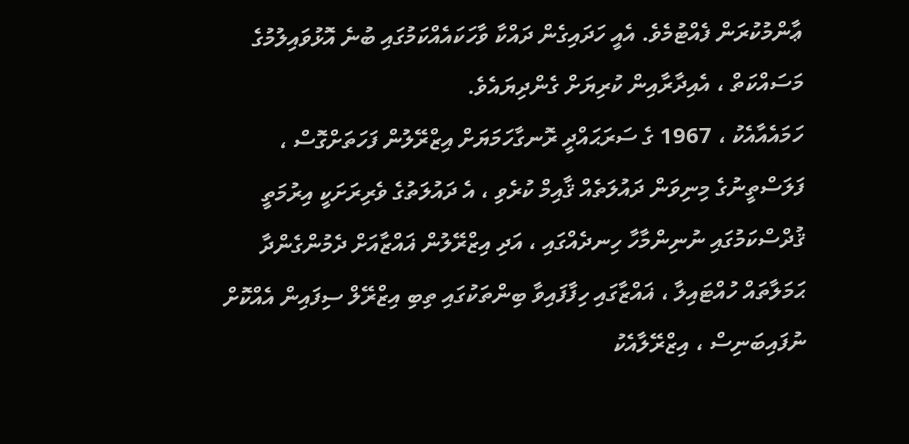ޢާންމުކުރަން ފެއްޓުމެވެ. އެއީ ހަދައިގެން ދައްކާ ވާހަކައެއްކަމުގައި ބުނެ އޮޅުވައިލުމުގެ މަސައްކަތް ، އެއިދާރާއިން ކުރިޔަށް ގެންދިޔައެވެ.
ހަމައެއާއެކު ، 1967 ގެ ސަރަޙައްދީ ރޮނގާހަމަޔަށް އިޒްރޭލުން ފަހަތަށްގޮސް ، ފަލަސްތީނުގެ މިނިވަން ދައުލަތެއް ޤާއިމް ކުރެވި ، އެ ދައުލަތުގެ ވެރިރަށަކީ އިރުމަތީ ޤުދްސްކަމުގައި ނުނިންމާހާ ހިނދެއްގައި ، އަދި އިޒްރޭލުން ޣައްޒާއަށް ދެމުންގެންދާ ޙަމަލާތައް ހުއްޓައިލާ ، ޣައްޒާގައި ހިފާފައިވާ ބިންތަކުގައި ތިބި އިޒްރޭލް ސިފައިން އެއްކޮށް ނުފައިބަނިސް ، އިޒްރޭލާއެކު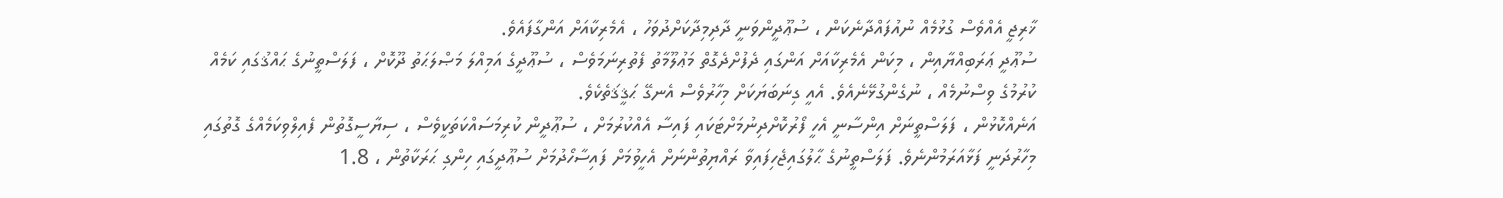ޚާރިޖީ އެއްވެސް ގުޅުމެއް ނުއުފައްދާނެކަން ، ސުޢޫދީންވަނީ ދާދިމިދާކަށްދުވަހު ، އެމެރިކާއަށް އަންގާފައެވެ.
ސުޢޫދީ ޢަރަބިއްޔާއިން ، މިކަން އެމެރިކާއަށް އަންގައި ދެފުށްދެގޮތް މަޢުލޫމާތު ފެތުރިނަމަވެސް ، ސުޢޫދީގެ އަމިއްލަ މަޞްލަޙަތު ދޫކޮށް ، ފަލަސްތީނުގެ ޙައްޤުގައި ކަމެއް ކުރުމުގެ ވިސްނުމެއް ، ނުގެންގުޅޭނެއެވެ. އެއީ ގިނަބަޔަކަށް މިހާރުވެސް އެނގޭ ޙަޤީޤަތެކެވެ.
އަނެއްކޮޅުން ، ފަލަސްތީނަށް އިންސާނީ އެހީ ފޯރުކޮށްދިނުމަށްޓަކައި ފައިސާ އެއްކުރުމަށް ، ސުޢޫދީން ކުރިމަސައްކަތަކީވެސް ، ސިޔާސީގޮތުން ފެއިލްވިކަމެއްގެ ގޮތުގައި މިހާރުދަނީ ފަޅާއަރަމުންނެވެ. ފަލަސްތީނުގެ ޙާލުގައިޖެހިފައިވާ ރައްޔިތުންނަށް އެހީވުމަށް ފައިސާހޯދުމަށް ސުޢޫދީގައި ހިންގި ޙަރަކާތުން ، 1.8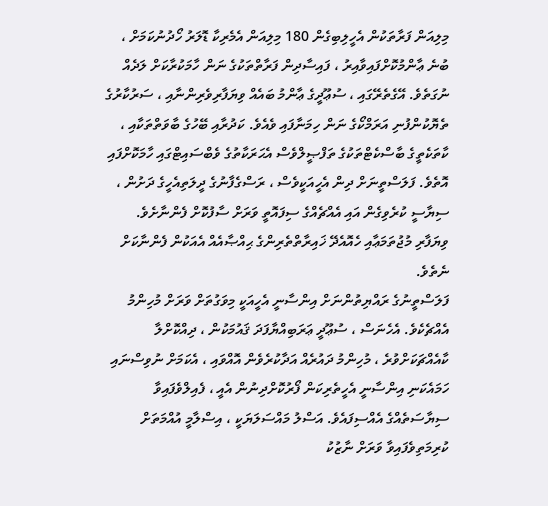މިލިއަން ފަރާތަކުން އެހީލިބިގެން 180 މިލިއަން އެމެރިކާ ޑޮލަރު ހޯދުނުކަމަށް ، ބުނެ ޢާންމުކޮށްފައިވާއިރު ، ފައިސާދިން ފަރާތްތަކުގެ ނަން ހާމަކުރާކަށް ލަދެއް ނުގަތެވެ. އޭގެތެރޭގައި ، ސުޢޫދީގެ ޢާންމު ބައެއް ވިޔަފާރިވެރިންނާއި ، ސަރުކާރުގެ ތެޔޮކުންފުނި އަރަމްކޯގެ ނަން ހިމަނާފައި ވެއެވެ. ކަދުރާއި ބޭހުގެ ބާވަތްތަކާއި ، ކާތަކެތީގެ ބާސްކެޓްތަކުގެ ތަފްޞީލްވެސް އެޙަރަކާތުގެ ވެބްސައިޓްގައި ހާމަކޮށްފައި އޮތެވެ. ފަލަސްތީނަށް ދިން އެހީއަކީވެސް ، ރަސްގެފާނުގެ ދީލަތިއެހީގެ ދަށުން ، ސިޔާސީ ކުރެވިގެން އައި އެއްޗެއްގެ ސިފައޮތީ ވަރަށް ސާފުކޮށް ފެންނާށެވެ. ވިޔަފާރި މުޖުތަމަޢާއި ހެއޮއެދޭ ޚައިރާތްތެރިންގެ ޙިއްޞާއެއް އެއަކުން ފެންނާކަށް ނެތެވެ.
ފަލަސްތީނުގެ ރައްޔިތުންނަށް އިންސާނީ އެހީއަކީ މިވަގުތަށް ވަރަށް މުހިންމު އެއްޗެކެވެ. އެހެނަސް ، ސުޢޫދީ ޢަރަބިއްޔާފަދަ ޤައުމަކުން ، ދިއްކޮށްލާ ކާއެއްޗަކަށްވުރެ ، މުހިންމު ދައުރެއް އަދާކުރެވެން އޮއްވައި ، އެކަމަށް ނުވިސްނައި ހަމައެކަނި އިންސާނީ އެހީތެރިކަން ފޯރުކޮށްދިނުން އެއީ ، ފެއިލްވެފައިވާ ސިޔާސަތެއްގެ އެއްސިފައެވެ. އަސްލު މައްސަލަޔަކީ ، އިސްލާމީ އުއްމަތަށް ކުރިމަތިވެފައިވާ ވަރަށް ނާޒުކު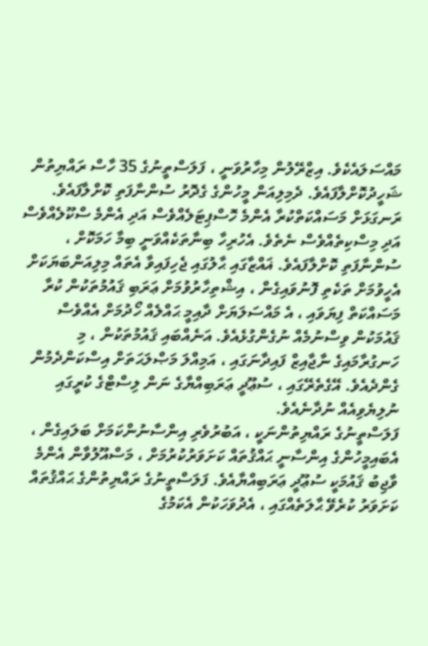މައްސަލައެކެވެ. އިޒްރޭލުން މިހާރުވަނީ ، ފަލަސްތީނުގެ 35 ހާސް ރައްޔިތުން ޝަހީދުކޮށްލާފައެވެ. ދެމިލިއަން މީހުންގެ ގެދޮރު ސުންނާފަތި ކޮށްލާފައެވެ. ރަނގަޅަށް މަސައްކަތްކުރާ އެންމެ ހޮސްޕިޓަލެއްވެސް އަދި އެންމެ ސްކޫލެއްވެސް އަދި މިސްކިތެއްވެސް ނެތެވެ. އެހުރިހާ ބިނާތަކެއްވަނީ ބިމާ ހަމަކޮށް ، ސުންނާފަތި ކޮށްލާފައެވެ. ޣައްޒާގައި ޙާލުގައި ޖެހިފައިވާ އެތައް މިލިއަންބަޔަކަށް އެހީވުމަށް ތަކެތި ފޮނުވައިގެން ، އިޝްތިހާރުވުމަށް ޢަރަބި ޤައުމުތަކުން ކުރާ މަސައްކަތް ފިޔަވައި ، އެ މައްސަލަޔަށް ދާއިމީ ޙައްލެއް ހޯދުމަށް އެއްވެސް ޤައުމަކުން ވިސްނުމެއް ނުގެންގުޅެއެވެ. އަނެއްބައި ޤައުމުތަކުން ، މި ހަނގުރާމައިގެ ނާޖާއިޒް ފައިދާނަގައި ، އަމިއްލަ މަޞްލަޙަތަށް އިސްކަންދެމުން ގެންދެއެވެ. އޭގެތެރޭގައި ، ސުޢޫދީ ޢަރަބިއްޔާގެ ނަން ލިސްޓްގެ ކުރީގައި ނުލިޔެވިއެއް ނުދާނެއެވެ.
ފަލަސްތީނުގެ ރައްޔިތުންނަކީ ، އަބުރުވެރި އިންސާނުންކަމަށް ބަލައިގެން ، އެބައިމީހުންގެ އިންސާނީ ޙައްޤުތައް ކަށަވަރުކުރުމަށް ، މަސްއޫލުވާން އެންމެ ވާޖިބު ޤައުމަކީ ސުޢޫދީ ޢަރަބިއްޔާއެވެ. ފަލަސްތީނުގެ ރައްޔިތުންގެ ޙައްޤުތައް ކަށަވަރު ކުރެވޭ ޙާލަތެއްގައި ، އެދުވަހަކުން އެކަމުގެ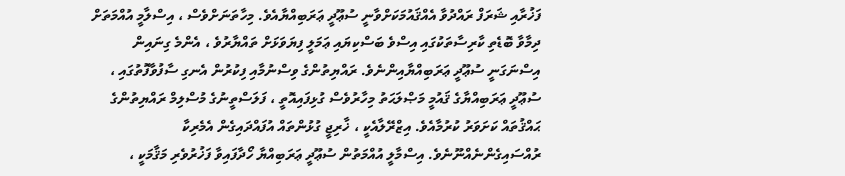ފަޚުރާއި ޝަރަފް ރައްދުވާ އެއްޤައުމަކަށްވާނީ ސުޢޫދީ ޢަރަބިއްޔާއެވެ. މިހާތަނަށްވެސް ، އިސްލާމީ އުއްމަތަށް ދިމާވާ ބޮޑެތި ކާރިސާތަކުގައި އިސްވެ ބަސްކިޔައި ޢަމަލީ ފިޔަވަޅަށް ތައްޔާރުވެ ، އެންމެ ގިނައިން އިސްނަގަނީ ސުޢޫދީ ޢަރަބިއްޔާއިންނެވެ. ރައްޔިތުންގެ ވިސްނުމާއި ފިކުރުން އެނގި ސާފުވާފޮތުގައި ، ސުޢޫދީ ޢަރަބިއްޔާގެ ޤައުމީ މަޞްލަޙަތު މިހާރުވެސް ގުޅިފައިއޮތީ ، ފަލަސްތީނުގެ މުސްލިމް ރައްޔިތުންގެ ޙައްޤުތައް ކަށަވަރު ކުރުމާއެވެ. އިޒްރޭލާއެކީ ، ޚާރިޖީ ގުޅުންތައް އުފައްދައިގެން އެމެރިކާ ރުއްސައިގެންނެއްނޫނެވެ. އިސްމާލީ އުއްމަތުން ސުޢޫދީ ޢަރަބިއްޔާ ހޯދާފައިވާ ފަޚުރުވެރި މަޤާމަކީ ،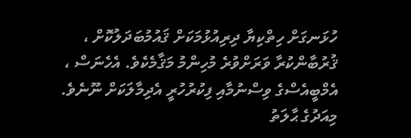ހުޅަނގަށް ހިތްކިޔާ ދިރިއުޅުމަކަށް ޤައުމުބަދަލުކޮށް ، ޤުރުބާންކުރާ ވަރަށްވުރެ މުހިންމު މަޤާމެކެވެ. އެހެނަސް ، އެމްބީއެސްގެ ވިސްނުމާއި ފިކުރުހުރީ އެދިމާލަކަށް ނޫނެވެ.
މިއަދުގެ ޙާލަތު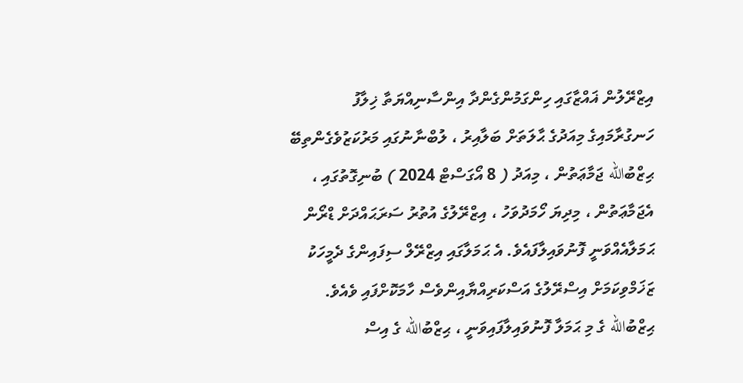އިޒްރޭލުން ޣައްޒާގައި ހިންގަމުންގެންދާ އިންސާނިއްޔަތާ ޚިލާފު ހަނގުރާމައިގެ މިއަދުގެ ޙާލަތަށް ބަލާއިރު ، ލުބްނާނުގައި މަރުކަޒުވެގެންތިބޭ ޙިޒްބުالله ޖަމާޢަތުން ، މިއަދު ( 8 އޯގަސްޓް 2024 ) ބުނިގޮތުގައި ، އެޖަމާޢަތުން ، މިދިޔަ ހޯމަދުވަހު ، އިޒްރޭލުގެ އުތުރު ސަރަޙައްދަށް ޑްރޯން ޙަމަލާއެއްވަނީ ފޮނުވައިލާފައެވެ. އެ ޙަމަލާގައި އިޒްރޭލް ސިފައިންގެ ދެމީހަކު ޒަޚަމްވިކަމަށް އިސްރޭލުގެ އަސްކަރިއްޔާއިންވެސް ހާމަކޮށްފައި ވެއެވެ. ޙިޒްބުالله ގެ މި ޙަމަލާ ފޮނުވައިލާފައިވަނީ ، ޙިޒްބުالله ގެ އިސް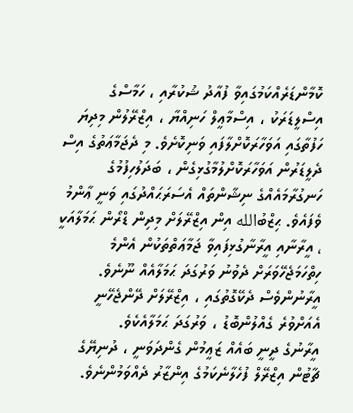ކޮމާންޑަރެއްކަމުގައިވާ ފުއާދު ޝުކުރާއި ، ހަމާސްގެ އިސްލީޑަރަކު ، އިސްމާޢީލް ހަނިއްޔާ ، އިޒްރޭލުން މިދިޔަ ހަފުތާގައި އަވަހާރަކޮށްލާފައި ވަނިކޮށެވެ. މި ދެޖަމާޢަތުގެ އިސް ދެލީޑަރުން އަވަހާރަކޮށްލުމާގުޅިގެން ، ބަދަލުހިފުމުގެ ހަނގުރާމައެއްގެ ނިޝާންތައް އެސަރަޙައްދުގައި ވަނީ ޢާންމު ވެފައެވެ. ޙިޒްބުالله އިން އިޒްރޭލަށް މިދިން ޑްރޯން ޙަމަލާއަކީ ، އީރާނާއި އީރާނާގުޅިފައިވާ ޖަމާޢަތްތަކުން އެންމެ ހިތްހަމަޖެހޭވަރަށް ދެވުނު ވަރުގަދަ ޙަމަލާއެއް ނޫނެވެ. އީރާނުންވެސް ދެކޭގޮތުގައި ، އިޒްރޭލަށް ދޭންޖެހޭނީ އެއަށްވުރެ ގެއްލުންބޮޑު ، ވަރުގަދަ ޙަމަލާއެކެވެ.
އީރާނުގެ ދީނީ ބައެއް ޒަޢީމުން ގެންދަވަނީ ، ދުނިޔޭގެ ޗާޓުން އިޒްރޭލް ފުހެލާނެކަމުގެ އިންޒާރު ދެއްވަމުންނެވެ.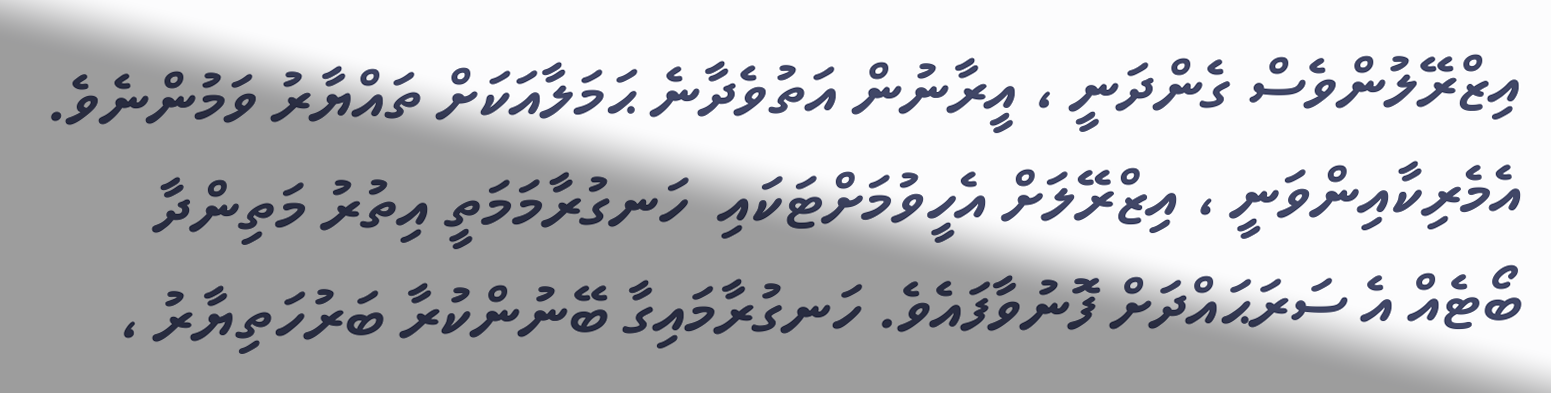އިޒްރޭލުންވެސް ގެންދަނީ ، އީރާނުން އަތުވެދާނެ ޙަމަލާއަކަށް ތައްޔާރު ވަމުންނެވެ. އެމެރިކާއިންވަނީ ، އިޒްރޭލަށް އެހީވުމަށްޓަކައި  ހަނގުރާމަމަތީ އިތުރު މަތިންދާ ބޯޓެއް އެ ސަރަޙައްދަށް ފޮނުވާފައެވެ. ހަނގުރާމައިގާ ބޭނުންކުރާ ބަރުހަތިޔާރު ،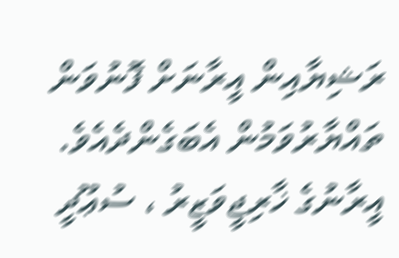ރަޝިޔާއިން އީރާނަށް ފޮނުވަން ތައްޔާރުވަމުން އެބަގެންދެއެވެ. އީރާނުގެ ޚާރިޖީވަޒީރު ، ސުޢޫދީ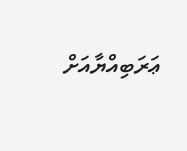ޢަރަބިއްޔާއަށް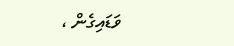ވަޑައިގެން ،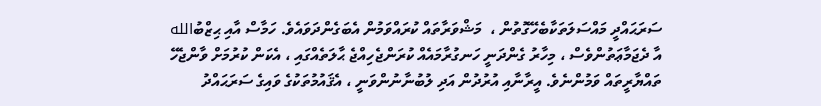ސަރަޙައްދީ މައްސަލަތަކާބެހޭގޮތުން ،  މަޝްވަރާތައް ކުރައްވަމުން އެބަގެންދަވައެވެ. ހަމާސް އާއި ޙިޒްބުالله އާ ދެޖަމާޢަތުންވެސް ، މިހާރު ގެންދަނީ ހަނގުރާމައެއް ކުރަންޖެހިއްޖެ ޙާލަތެއްގައި ، އެކަން ކުރުމަށް ވާންޖެހޭ ތައްޔާރީތައް ވަމުންނެވެ. އީރާނާއި އުރުދުން އަދި ލުބުނާނުންވަނީ ، އެޤައުމުތަކުގެ ވައިގެ ސަރަޙައްދު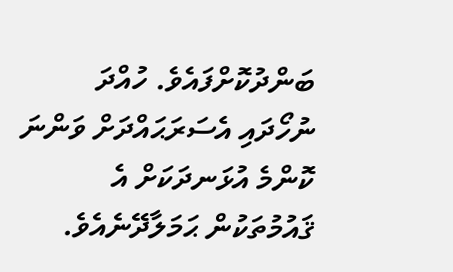ބަންދުކޮށްފައެވެ. ހުއްދަ ނުހޯދައި އެސަރަޙައްދަށް ވަންނަ ކޮންމެ އުޅަނދަކަށް އެ ޤައުމުތަކުން ޙަމަލާދޭނެއެވެ.